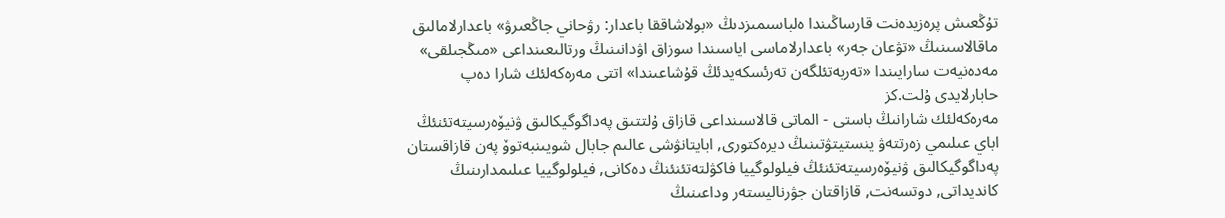تۇڭعىش پرەزيدەنت قارساڭىندا ەلباسىمىزدىڭ «بولاشاققا باعدار: رۋحاني جاڭعىرۋ» باعدارلامالىق ماقالاسىنىڭ «تۋعان جەر» باعدارلاماسى اياسىندا سوزاق اۋدانىنىڭ ورتالىعىنداعى «مىڭجىلقى» مەدەنيەت سارايىندا «تەربەتئلگەن تەرئسكەيدئڭ قۇشاعىندا» اتتى مەرەكەلئك شارا دەپ حابارلايدى ۇلت.كز
مەرەكەلئك شارانىڭ باستى - الماتى قالاسىنداعى قازاق ۇلتتىق پەداگوگيكالىق ۋنيۆەرسيتەتئنئڭ اباي عىلىمي زەرتتەۋ ينستيتۋتىنىڭ ديرەكتورى, ابايتانۋشى عالىم جابال شويىنبەتوۆ پەن قازاقستان پەداگوگيكالىق ۋنيۆەرسيتەتئنئڭ فيلولوگييا فاكۋلتەتئنئنڭ دەكانى, فيلولوگييا عىلىمدارىنىڭ كانديداتى, دوتسەنت, قازاقتان جۋرناليستەر وداعىنىڭ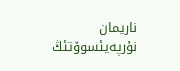ناريمان نۇرپەيئسوۆتئڭ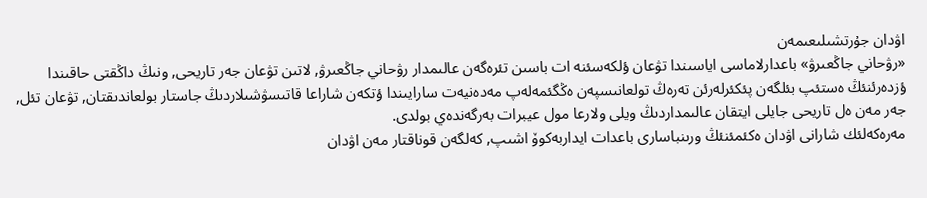اۋدان جۇرتشىلىعىمەن
«رۋحاني جاڭعىرۋ» باعدارلاماسى اياسىندا تۋعان ؤلكەسئنە ات باسىن تئرەگەن عالىمدار رۋحاني جاڭعىرۋ, لاتىن تۋعان جەر تاريحى, ونىڭ داڭقتى حاقىندا ؤزدەرئنئڭ ەستئپ بئلگەن پئكئرلەرئن تەرەڭ تولعانىسپەن ەڭگئمەلەپ مەدەنيەت سارايىندا ؤتكەن شاراعا قاتىسۋشىلاردىڭ جاستار بولعاندىقتان, تۋعان تئل, جەر مەن ەل تاريحى جايلى ايتقان عالىمداردىڭ ويلى ولارعا مول عيبرات بەرگەندەي بولدى.
مەرەكەلئك شارانى اۋدان ەكئمئنئڭ ورىنباسارى باعدات ايداربەكوۆ اشىپ, كەلگەن قوناقتار مەن اۋدان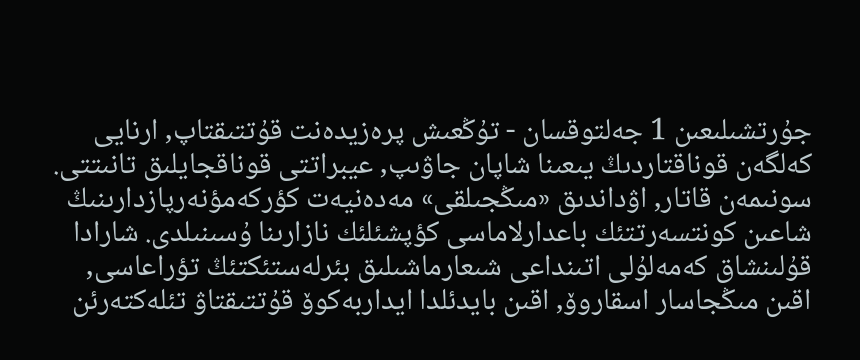جۇرتشىلىعىن 1 جەلتوقسان - تۇڭعىش پرەزيدەنت قۇتتىقتاپ, ارنايى كەلگەن قوناقتاردىڭ يىعىنا شاپان جاۋىپ, عيبراتتى قوناقجايلىق تانىتتى.
سونىمەن قاتار, اۋداندىق «مىڭجىلقى» مەدەنيەت كؤركەمؤنەرپازدارىنىڭ شاعىن كونتسەرتتئك باعدارلاماسى كؤپشئلئك نازارىنا ۇسىنىلدى. شارادا قۇلىنشاق كەمەلۇلى اتىنداعى شىعارماشىلىق بئرلەستئكتئڭ تؤراعاسى, اقىن مىڭجاسار اسقاروۆ, اقىن بايدئلدا ايداربەكوۆ قۇتتىقتاۋ تئلەكتەرئن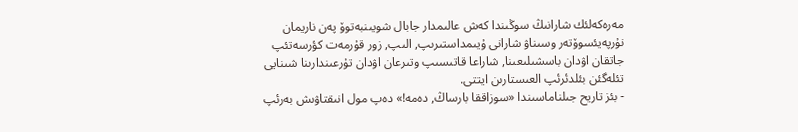مەرەكەلئك شارانىڭ سوڭىندا كەش عالىمدار جابال شويىنبەتوۆ پەن ناريمان نۇرپەيئسوۆتەر وسىناۋ شارانى ۇيىمداستىرىپ, الىپ, زور قۇرمەت كؤرسەتئپ جاتقان اۋدان باسشىلىعىنا, شاراعا قاتىسىپ وتىرعان اۋدان تۇرعىندارىنا شىنايى تئلەگئن بئلدئرئپ العىستارىن ايتتى.
- بئز تاريح جىلناماسىندا «سوزاققا بارساڭ, دەمە!» دەپ مول انىقتاۋىش بەرئپ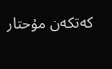كەتكەن مۇحتار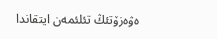ەۋەزۆتئڭ تئلئمەن ايتقاندا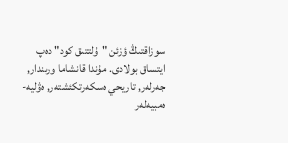سوزاقتىڭ ؤزئن "ۇلتتىق كود" دەپ ايتساق بولادى. مۇندا قانشاما ورىندار, جەرلەر, تاريحي ەسكەرتكئشتەر, ەۋليە-ەمبيەلەر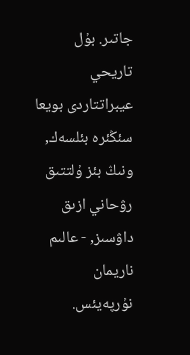جاتىر. بۇل تاريحي عيبراتتاردى بويعا سئڭئرە بئلسەك, ونىڭ بئز ۇلتتىق رۋحاني ازىق داۋسىز, - عالىم ناريمان نۇرپەيئس.